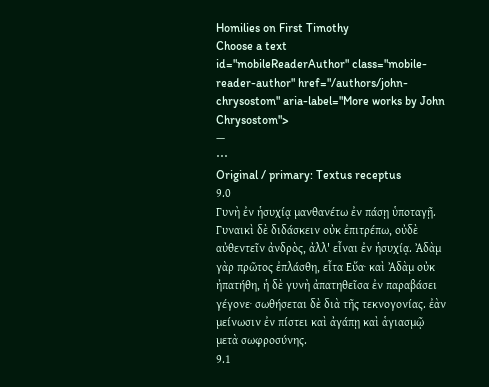Homilies on First Timothy
Choose a text
id="mobileReaderAuthor" class="mobile-reader-author" href="/authors/john-chrysostom" aria-label="More works by John Chrysostom">
—
⋯
Original / primary: Textus receptus
9.0
Γυνὴ ἐν ἡσυχίᾳ µανθανέτω ἐν πάσῃ ὑποταγῇ. Γυναικὶ δὲ διδάσκειν οὐκ ἐπιτρέπω, οὐδὲ αὐθεντεῖν ἀνδρὸς, ἀλλ' εἶναι ἐν ἡσυχίᾳ. Ἀδὰµ γὰρ πρῶτος ἐπλάσθη, εἶτα Εὔα· καὶ Ἀδὰµ οὐκ ἠπατήθη, ἡ δὲ γυνὴ ἀπατηθεῖσα ἐν παραβάσει γέγονε· σωθήσεται δὲ διὰ τῆς τεκνογονίας. ἐὰν µείνωσιν ἐν πίστει καὶ ἀγάπῃ καὶ ἁγιασµῷ µετὰ σωφροσύνης.
9.1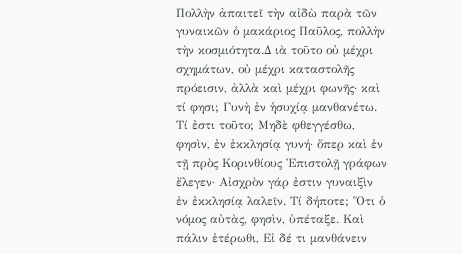Πολλὴν ἀπαιτεῖ τὴν αἰδὼ παρὰ τῶν γυναικῶν ὁ µακάριος Παῦλος, πολλὴν τὴν κοσµιότητα.∆ ιὰ τοῦτο οὐ µέχρι σχηµάτων, οὐ µέχρι καταστολῆς πρόεισιν, ἀλλὰ καὶ µέχρι φωνῆς· καὶ τί φησι; Γυνὴ ἐν ἡσυχίᾳ µανθανέτω. Τί ἐστι τοῦτο; Μηδὲ φθεγγέσθω, φησὶν, ἐν ἐκκλησίᾳ γυνή· ὅπερ καὶ ἐν τῇ πρὸς Κορινθίους Ἐπιστολῇ γράφων ἔλεγεν· Αἰσχρὸν γάρ ἐστιν γυναιξὶν ἐν ἐκκλησίᾳ λαλεῖν. Τί δήποτε; Ὅτι ὁ νόµος αὐτὰς, φησὶν, ὑπέταξε. Καὶ πάλιν ἑτέρωθι, Εἰ δέ τι µανθάνειν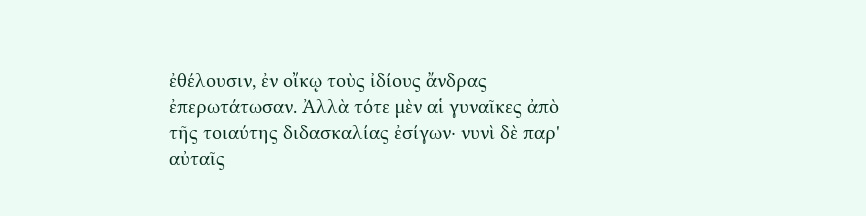ἐθέλουσιν, ἐν οἴκῳ τοὺς ἰδίους ἄνδρας ἐπερωτάτωσαν. Ἀλλὰ τότε µὲν αἱ γυναῖκες ἀπὸ τῆς τοιαύτης διδασκαλίας ἐσίγων· νυνὶ δὲ παρ' αὐταῖς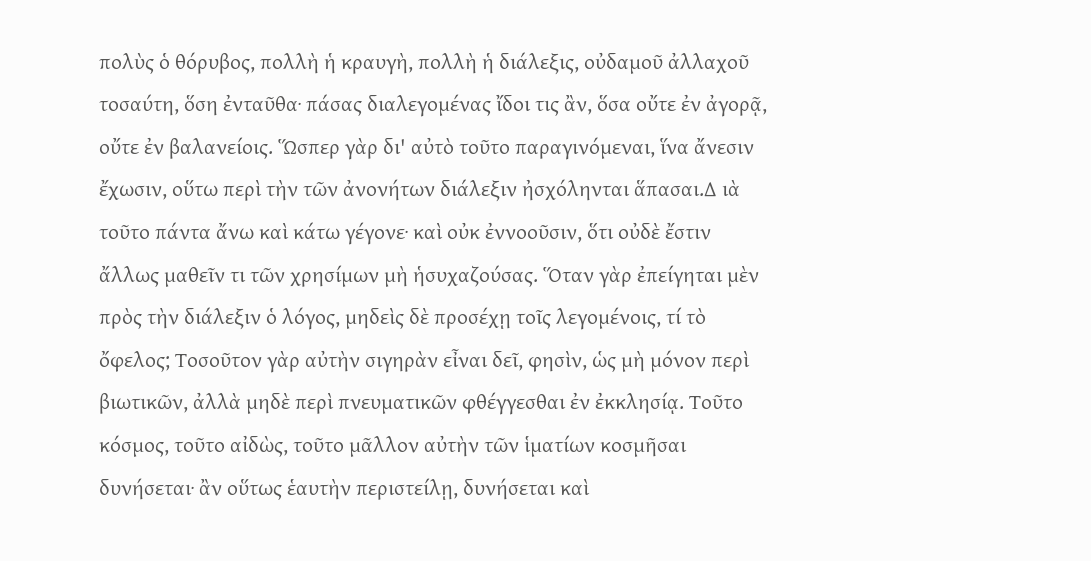πολὺς ὁ θόρυβος, πολλὴ ἡ κραυγὴ, πολλὴ ἡ διάλεξις, οὐδαµοῦ ἀλλαχοῦ τοσαύτη, ὅση ἐνταῦθα· πάσας διαλεγοµένας ἴδοι τις ἂν, ὅσα οὔτε ἐν ἀγορᾷ, οὔτε ἐν βαλανείοις. Ὥσπερ γὰρ δι' αὐτὸ τοῦτο παραγινόµεναι, ἵνα ἄνεσιν ἔχωσιν, οὕτω περὶ τὴν τῶν ἀνονήτων διάλεξιν ἠσχόληνται ἅπασαι.∆ ιὰ τοῦτο πάντα ἄνω καὶ κάτω γέγονε· καὶ οὐκ ἐννοοῦσιν, ὅτι οὐδὲ ἔστιν ἄλλως µαθεῖν τι τῶν χρησίµων µὴ ἡσυχαζούσας. Ὅταν γὰρ ἐπείγηται µὲν πρὸς τὴν διάλεξιν ὁ λόγος, µηδεὶς δὲ προσέχῃ τοῖς λεγοµένοις, τί τὸ ὄφελος; Τοσοῦτον γὰρ αὐτὴν σιγηρὰν εἶναι δεῖ, φησὶν, ὡς µὴ µόνον περὶ βιωτικῶν, ἀλλὰ µηδὲ περὶ πνευµατικῶν φθέγγεσθαι ἐν ἐκκλησίᾳ. Τοῦτο κόσµος, τοῦτο αἰδὼς, τοῦτο µᾶλλον αὐτὴν τῶν ἱµατίων κοσµῆσαι δυνήσεται· ἂν οὕτως ἑαυτὴν περιστείλῃ, δυνήσεται καὶ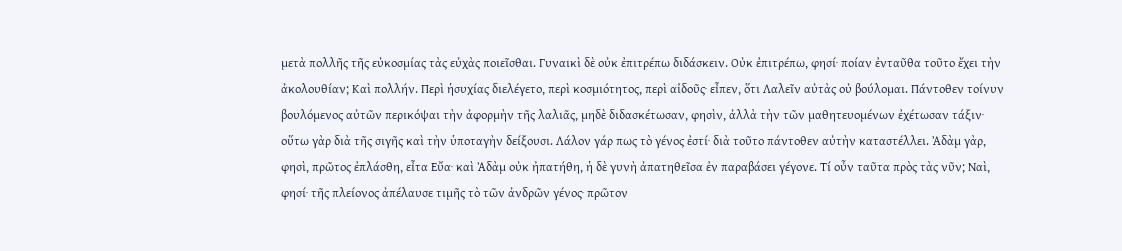µετὰ πολλῆς τῆς εὐκοσµίας τὰς εὐχὰς ποιεῖσθαι. Γυναικὶ δὲ οὐκ ἐπιτρέπω διδάσκειν. Οὐκ ἐπιτρέπω, φησί· ποίαν ἐνταῦθα τοῦτο ἔχει τὴν ἀκολουθίαν; Καὶ πολλήν. Περὶ ἡσυχίας διελέγετο, περὶ κοσµιότητος, περὶ αἰδοῦς· εἶπεν, ὅτι Λαλεῖν αὐτὰς οὐ βούλοµαι. Πάντοθεν τοίνυν βουλόµενος αὐτῶν περικόψαι τὴν ἀφορµὴν τῆς λαλιᾶς, µηδὲ διδασκέτωσαν, φησὶν, ἀλλὰ τὴν τῶν µαθητευοµένων ἐχέτωσαν τάξιν· οὕτω γὰρ διὰ τῆς σιγῆς καὶ τὴν ὑποταγὴν δείξουσι. Λάλον γάρ πως τὸ γένος ἐστί· διὰ τοῦτο πάντοθεν αὐτὴν καταστέλλει. Ἀδὰµ γὰρ, φησὶ, πρῶτος ἐπλάσθη, εἶτα Εὔα· καὶ Ἀδὰµ οὐκ ἠπατήθη, ἡ δὲ γυνὴ ἀπατηθεῖσα ἐν παραβάσει γέγονε. Τί οὖν ταῦτα πρὸς τὰς νῦν; Ναὶ, φησί· τῆς πλείονος ἀπέλαυσε τιµῆς τὸ τῶν ἀνδρῶν γένος· πρῶτον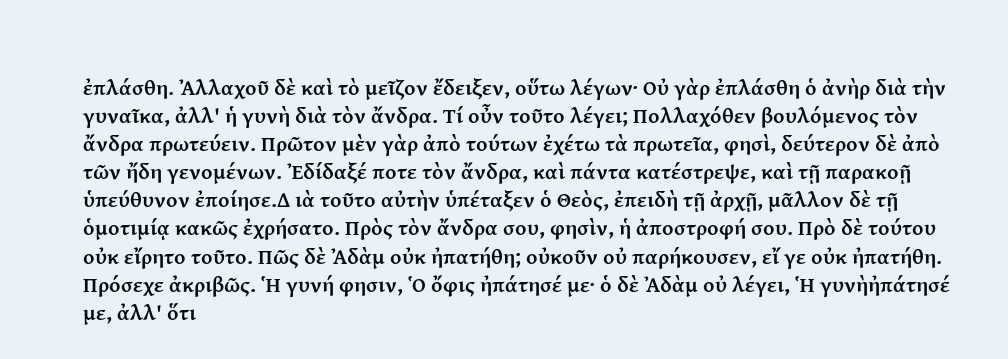ἐπλάσθη. Ἀλλαχοῦ δὲ καὶ τὸ µεῖζον ἔδειξεν, οὕτω λέγων· Οὐ γὰρ ἐπλάσθη ὁ ἀνὴρ διὰ τὴν γυναῖκα, ἀλλ' ἡ γυνὴ διὰ τὸν ἄνδρα. Τί οὖν τοῦτο λέγει; Πολλαχόθεν βουλόµενος τὸν ἄνδρα πρωτεύειν. Πρῶτον µὲν γὰρ ἀπὸ τούτων ἐχέτω τὰ πρωτεῖα, φησὶ, δεύτερον δὲ ἀπὸ τῶν ἤδη γενοµένων. Ἐδίδαξέ ποτε τὸν ἄνδρα, καὶ πάντα κατέστρεψε, καὶ τῇ παρακοῇ ὑπεύθυνον ἐποίησε.∆ ιὰ τοῦτο αὐτὴν ὑπέταξεν ὁ Θεὸς, ἐπειδὴ τῇ ἀρχῇ, µᾶλλον δὲ τῇ ὁµοτιµίᾳ κακῶς ἐχρήσατο. Πρὸς τὸν ἄνδρα σου, φησὶν, ἡ ἀποστροφή σου. Πρὸ δὲ τούτου οὐκ εἴρητο τοῦτο. Πῶς δὲ Ἀδὰµ οὐκ ἠπατήθη; οὐκοῦν οὐ παρήκουσεν, εἴ γε οὐκ ἠπατήθη. Πρόσεχε ἀκριβῶς. Ἡ γυνή φησιν, Ὁ ὄφις ἠπάτησέ µε· ὁ δὲ Ἀδὰµ οὐ λέγει, Ἡ γυνὴἠπάτησέ µε, ἀλλ' ὅτι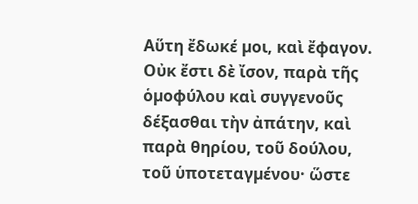Αὕτη ἔδωκέ µοι, καὶ ἔφαγον. Οὐκ ἔστι δὲ ἴσον, παρὰ τῆς ὁµοφύλου καὶ συγγενοῦς δέξασθαι τὴν ἀπάτην, καὶ παρὰ θηρίου, τοῦ δούλου, τοῦ ὑποτεταγµένου· ὥστε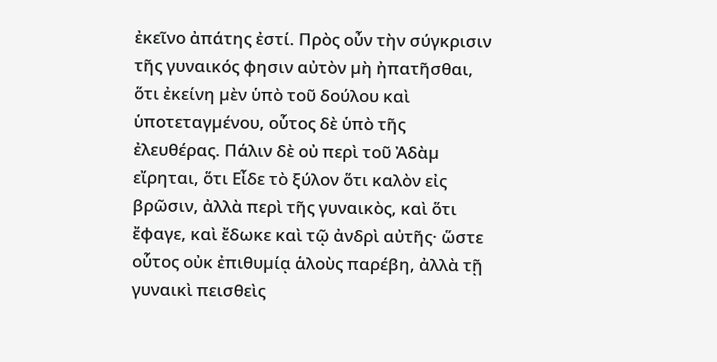ἐκεῖνο ἀπάτης ἐστί. Πρὸς οὖν τὴν σύγκρισιν τῆς γυναικός φησιν αὐτὸν µὴ ἠπατῆσθαι, ὅτι ἐκείνη µὲν ὑπὸ τοῦ δούλου καὶ ὑποτεταγµένου, οὗτος δὲ ὑπὸ τῆς ἐλευθέρας. Πάλιν δὲ οὐ περὶ τοῦ Ἀδὰµ εἴρηται, ὅτι Εἶδε τὸ ξύλον ὅτι καλὸν εἰς βρῶσιν, ἀλλὰ περὶ τῆς γυναικὸς, καὶ ὅτι ἔφαγε, καὶ ἔδωκε καὶ τῷ ἀνδρὶ αὐτῆς· ὥστε οὗτος οὐκ ἐπιθυµίᾳ ἁλοὺς παρέβη, ἀλλὰ τῇ γυναικὶ πεισθεὶς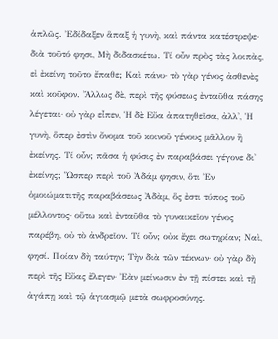ἁπλῶς. Ἐδίδαξεν ἅπαξ ἡ γυνὴ, καὶ πάντα κατέστρεψε· διὰ τοῦτό φησι, Μὴ διδασκέτω. Τί οὖν πρὸς τὰς λοιπὰς, εἰ ἐκείνη τοῦτο ἔπαθε; Καὶ πάνυ· τὸ γὰρ γένος ἀσθενὲς καὶ κοῦφον. Ἄλλως δὲ, περὶ τῆς φύσεως ἐνταῦθα πάσης λέγεται· οὐ γὰρ εἶπεν, Ἡ δὲ Εὔα ἀπατηθεῖσα, ἀλλ', Ἡ γυνὴ, ὅπερ ἐστὶν ὄνοµα τοῦ κοινοῦ γένους µᾶλλον ἢ ἐκείνης. Τί οὖν; πᾶσα ἡ φύσις ἐν παραβάσει γέγονε δι' ἐκείνης; Ὥσπερ περὶ τοῦ Ἀδάµ φησιν, ὅτι Ἐν ὁµοιώµατιτῆς παραβάσεως Ἀδὰµ, ὅς ἐστι τύπος τοῦ µέλλοντος· οὕτω καὶ ἐνταῦθα τὸ γυναικεῖον γένος παρέβη, οὐ τὸ ἀνδρεῖον. Τί οὖν; οὐκ ἔχει σωτηρίαν; Ναὶ, φησί. Ποίαν δὴ ταύτην; Τὴν διὰ τῶν τέκνων· οὐ γὰρ δὴ περὶ τῆς Εὔας ἔλεγεν· Ἐὰν µείνωσιν ἐν τῇ πίστει καὶ τῇ ἀγάπῃ καὶ τῷ ἁγιασµῷ µετὰ σωφροσύνης.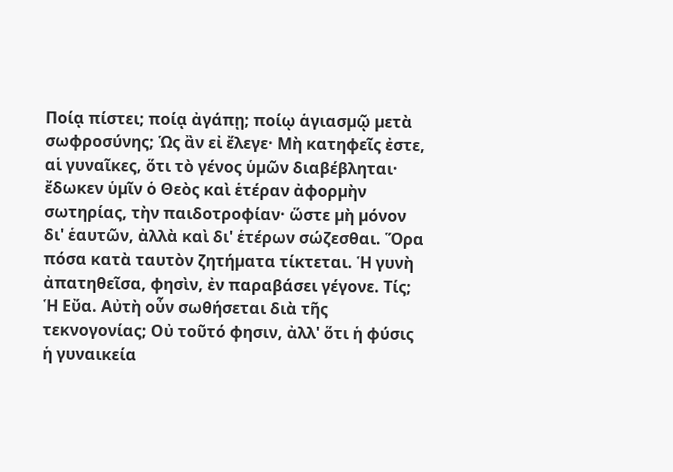Ποίᾳ πίστει; ποίᾳ ἀγάπῃ; ποίῳ ἁγιασµῷ µετὰ σωφροσύνης; Ὡς ἂν εἰ ἔλεγε· Μὴ κατηφεῖς ἐστε, αἱ γυναῖκες, ὅτι τὸ γένος ὑµῶν διαβέβληται· ἔδωκεν ὑµῖν ὁ Θεὸς καὶ ἑτέραν ἀφορµὴν σωτηρίας, τὴν παιδοτροφίαν· ὥστε µὴ µόνον δι' ἑαυτῶν, ἀλλὰ καὶ δι' ἑτέρων σώζεσθαι. Ὅρα πόσα κατὰ ταυτὸν ζητήµατα τίκτεται. Ἡ γυνὴ ἀπατηθεῖσα, φησὶν, ἐν παραβάσει γέγονε. Τίς; Ἡ Εὔα. Αὐτὴ οὖν σωθήσεται διὰ τῆς τεκνογονίας; Οὐ τοῦτό φησιν, ἀλλ' ὅτι ἡ φύσις ἡ γυναικεία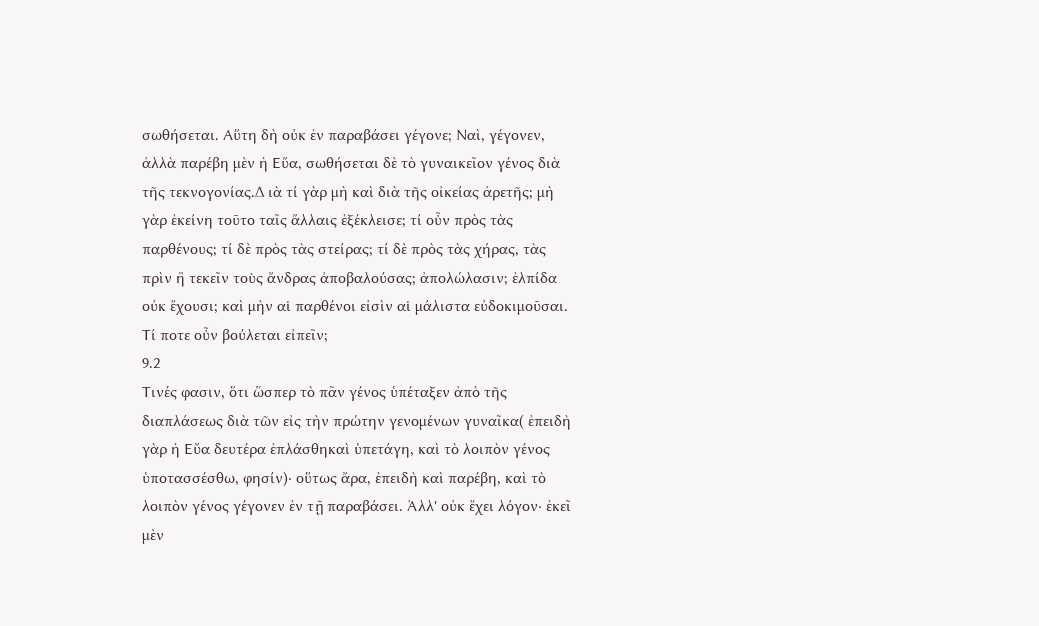σωθήσεται. Αὕτη δὴ οὐκ ἐν παραβάσει γέγονε; Ναὶ, γέγονεν, ἀλλὰ παρέβη µὲν ἡ Εὔα, σωθήσεται δὲ τὸ γυναικεῖον γένος διὰ τῆς τεκνογονίας.∆ ιὰ τί γὰρ µὴ καὶ διὰ τῆς οἰκείας ἀρετῆς; µὴ γὰρ ἐκείνη τοῦτο ταῖς ἄλλαις ἐξέκλεισε; τί οὖν πρὸς τὰς παρθένους; τί δὲ πρὸς τὰς στείρας; τί δὲ πρὸς τὰς χήρας, τὰς πρὶν ἢ τεκεῖν τοὺς ἄνδρας ἀποβαλούσας; ἀπολώλασιν; ἐλπίδα οὐκ ἔχουσι; καὶ µὴν αἱ παρθένοι εἰσὶν αἱ µάλιστα εὐδοκιµοῦσαι. Τί ποτε οὖν βούλεται εἰπεῖν;
9.2
Τινές φασιν, ὅτι ὥσπερ τὸ πᾶν γένος ὑπέταξεν ἀπὸ τῆς διαπλάσεως διὰ τῶν εἰς τὴν πρώτην γενοµένων γυναῖκα( ἐπειδὴ γὰρ ἡ Εὔα δευτέρα ἐπλάσθηκαὶ ὑπετάγη, καὶ τὸ λοιπὸν γένος ὑποτασσέσθω, φησίν)· οὕτως ἄρα, ἐπειδὴ καὶ παρέβη, καὶ τὸ λοιπὸν γένος γέγονεν ἐν τῇ παραβάσει. Ἀλλ' οὐκ ἔχει λόγον· ἐκεῖ µὲν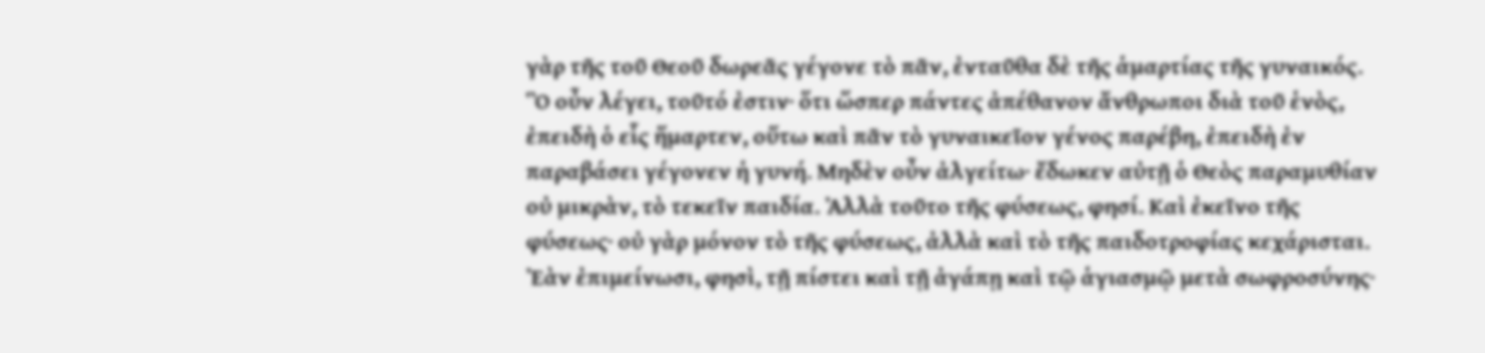γὰρ τῆς τοῦ Θεοῦ δωρεᾶς γέγονε τὸ πᾶν, ἐνταῦθα δὲ τῆς ἁµαρτίας τῆς γυναικός. Ὃ οὖν λέγει, τοῦτό ἐστιν· ὅτι ὥσπερ πάντες ἀπέθανον ἄνθρωποι διὰ τοῦ ἑνὸς, ἐπειδὴ ὁ εἷς ἥµαρτεν, οὕτω καὶ πᾶν τὸ γυναικεῖον γένος παρέβη, ἐπειδὴ ἐν παραβάσει γέγονεν ἡ γυνή. Μηδὲν οὖν ἀλγείτω· ἔδωκεν αὐτῇ ὁ Θεὸς παραµυθίαν οὐ µικρὰν, τὸ τεκεῖν παιδία. Ἀλλὰ τοῦτο τῆς φύσεως, φησί. Καὶ ἐκεῖνο τῆς φύσεως· οὐ γὰρ µόνον τὸ τῆς φύσεως, ἀλλὰ καὶ τὸ τῆς παιδοτροφίας κεχάρισται. Ἐὰν ἐπιµείνωσι, φησὶ, τῇ πίστει καὶ τῇ ἀγάπῃ καὶ τῷ ἁγιασµῷ µετὰ σωφροσύνης·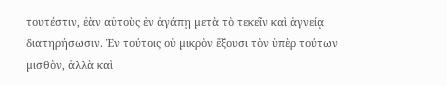τουτέστιν, ἐὰν αὐτοὺς ἐν ἀγάπῃ µετὰ τὸ τεκεῖν καὶ ἁγνείᾳ διατηρήσωσιν. Ἐν τούτοις οὐ µικρὸν ἕξουσι τὸν ὑπὲρ τούτων µισθὸν, ἀλλὰ καὶ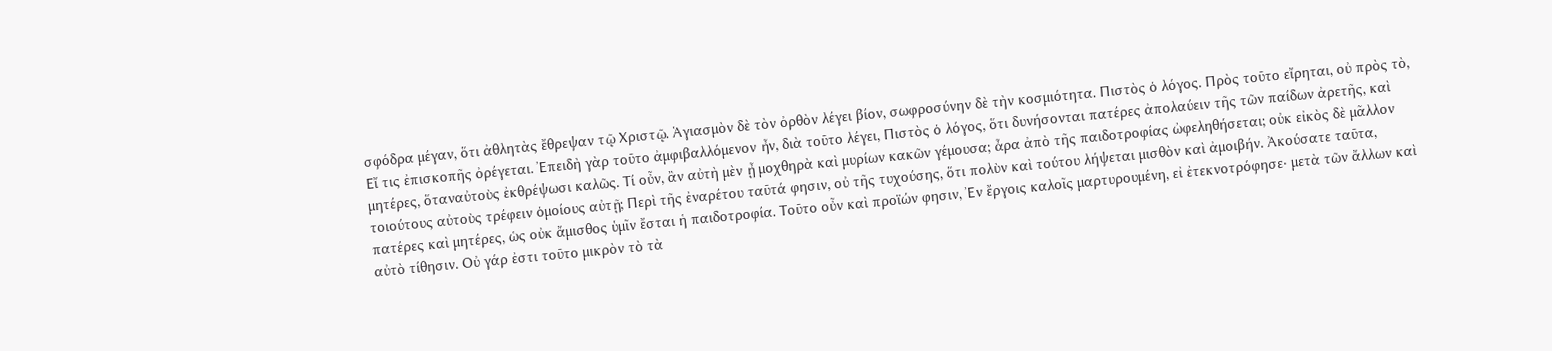σφόδρα µέγαν, ὅτι ἀθλητὰς ἔθρεψαν τῷ Χριστῷ. Ἁγιασµὸν δὲ τὸν ὀρθὸν λέγει βίον, σωφροσύνην δὲ τὴν κοσµιότητα. Πιστὸς ὁ λόγος. Πρὸς τοῦτο εἴρηται, οὐ πρὸς τὸ, Εἴ τις ἐπισκοπῆς ὀρέγεται. Ἐπειδὴ γὰρ τοῦτο ἀµφιβαλλόµενον ἦν, διὰ τοῦτο λέγει, Πιστὸς ὁ λόγος, ὅτι δυνήσονται πατέρες ἀπολαύειν τῆς τῶν παίδων ἀρετῆς, καὶ µητέρες, ὅταναὐτοὺς ἐκθρέψωσι καλῶς. Τί οὖν, ἂν αὐτὴ µὲν ᾖ µοχθηρὰ καὶ µυρίων κακῶν γέµουσα; ἆρα ἀπὸ τῆς παιδοτροφίας ὠφεληθήσεται; οὐκ εἰκὸς δὲ µᾶλλον τοιούτους αὐτοὺς τρέφειν ὁµοίους αὐτῇ; Περὶ τῆς ἐναρέτου ταῦτά φησιν, οὐ τῆς τυχούσης, ὅτι πολὺν καὶ τούτου λήψεται µισθὸν καὶ ἀµοιβήν. Ἀκούσατε ταῦτα, πατέρες καὶ µητέρες, ὡς οὐκ ἄµισθος ὑµῖν ἔσται ἡ παιδοτροφία. Τοῦτο οὖν καὶ προϊών φησιν, Ἐν ἔργοις καλοῖς µαρτυρουµένη, εἰ ἐτεκνοτρόφησε· µετὰ τῶν ἄλλων καὶ αὐτὸ τίθησιν. Οὐ γάρ ἐστι τοῦτο µικρὸν τὸ τὰ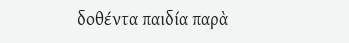δοθέντα παιδία παρὰ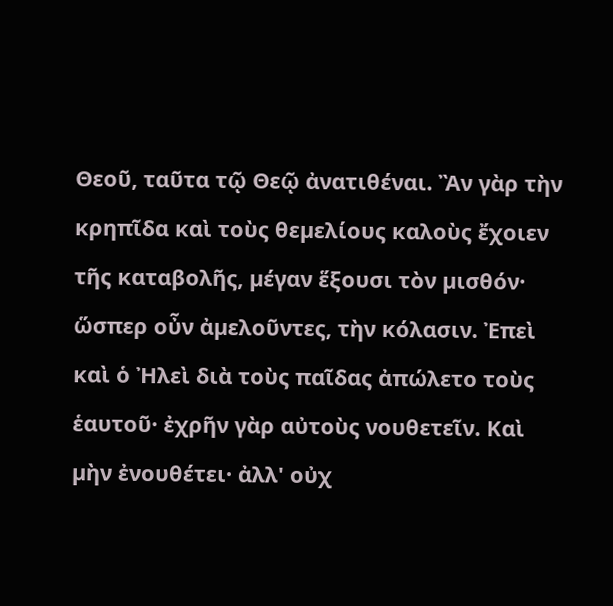Θεοῦ, ταῦτα τῷ Θεῷ ἀνατιθέναι. Ἂν γὰρ τὴν κρηπῖδα καὶ τοὺς θεµελίους καλοὺς ἔχοιεν τῆς καταβολῆς, µέγαν ἕξουσι τὸν µισθόν· ὥσπερ οὖν ἀµελοῦντες, τὴν κόλασιν. Ἐπεὶ καὶ ὁ Ἠλεὶ διὰ τοὺς παῖδας ἀπώλετο τοὺς ἑαυτοῦ· ἐχρῆν γὰρ αὐτοὺς νουθετεῖν. Καὶ µὴν ἐνουθέτει· ἀλλ' οὐχ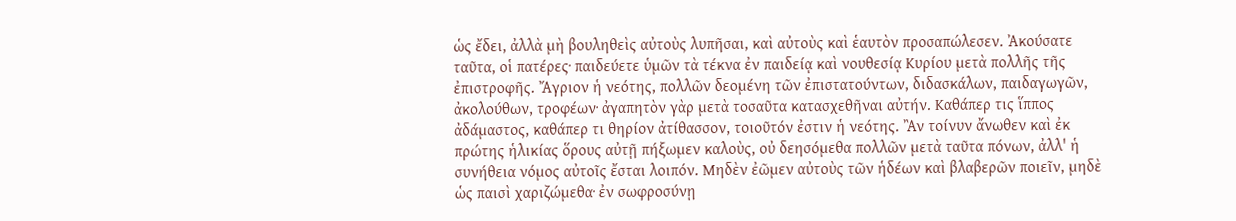ὡς ἔδει, ἀλλὰ µὴ βουληθεὶς αὐτοὺς λυπῆσαι, καὶ αὐτοὺς καὶ ἑαυτὸν προσαπώλεσεν. Ἀκούσατε ταῦτα, οἱ πατέρες· παιδεύετε ὑµῶν τὰ τέκνα ἐν παιδείᾳ καὶ νουθεσίᾳ Κυρίου µετὰ πολλῆς τῆς ἐπιστροφῆς. Ἄγριον ἡ νεότης, πολλῶν δεοµένη τῶν ἐπιστατούντων, διδασκάλων, παιδαγωγῶν, ἀκολούθων, τροφέων· ἀγαπητὸν γὰρ µετὰ τοσαῦτα κατασχεθῆναι αὐτήν. Καθάπερ τις ἵππος ἀδάµαστος, καθάπερ τι θηρίον ἀτίθασσον, τοιοῦτόν ἐστιν ἡ νεότης. Ἂν τοίνυν ἄνωθεν καὶ ἐκ πρώτης ἡλικίας ὅρους αὐτῇ πήξωµεν καλοὺς, οὐ δεησόµεθα πολλῶν µετὰ ταῦτα πόνων, ἀλλ' ἡ συνήθεια νόµος αὐτοῖς ἔσται λοιπόν. Μηδὲν ἐῶµεν αὐτοὺς τῶν ἡδέων καὶ βλαβερῶν ποιεῖν, µηδὲ ὡς παισὶ χαριζώµεθα· ἐν σωφροσύνῃ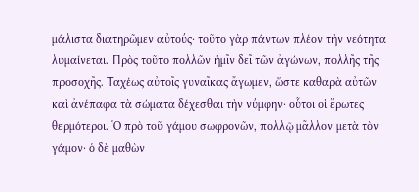µάλιστα διατηρῶµεν αὐτούς· τοῦτο γὰρ πάντων πλέον τὴν νεότητα λυµαίνεται. Πρὸς τοῦτο πολλῶν ἡµῖν δεῖ τῶν ἀγώνων, πολλῆς τῆς προσοχῆς. Ταχέως αὐτοῖς γυναῖκας ἄγωµεν, ὥστε καθαρὰ αὐτῶν καὶ ἀνέπαφα τὰ σώµατα δέχεσθαι τὴν νύµφην· οὗτοι οἱ ἔρωτες θερµότεροι. Ὁ πρὸ τοῦ γάµου σωφρονῶν, πολλῷ µᾶλλον µετὰ τὸν γάµον· ὁ δὲ µαθὼν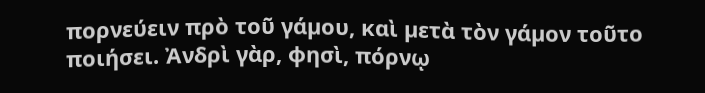πορνεύειν πρὸ τοῦ γάµου, καὶ µετὰ τὸν γάµον τοῦτο ποιήσει. Ἀνδρὶ γὰρ, φησὶ, πόρνῳ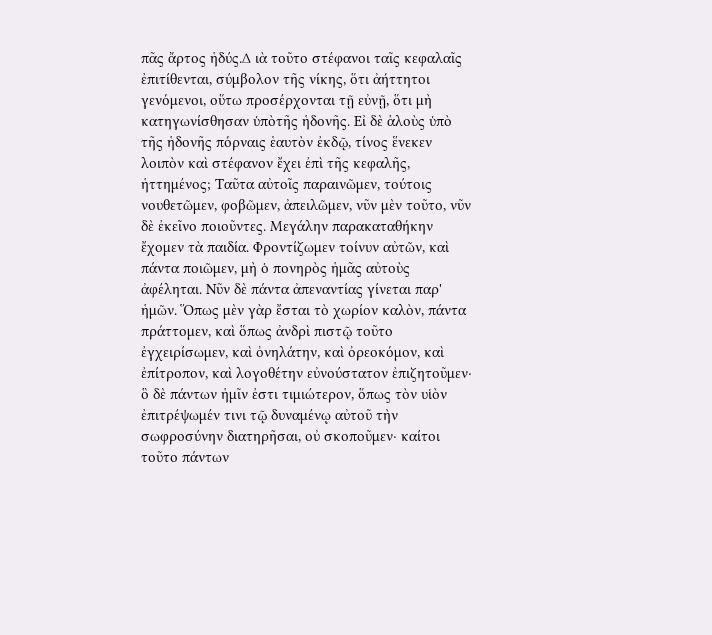πᾶς ἄρτος ἡδύς.∆ ιὰ τοῦτο στέφανοι ταῖς κεφαλαῖς ἐπιτίθενται, σύµβολον τῆς νίκης, ὅτι ἀήττητοι γενόµενοι, οὕτω προσέρχονται τῇ εὐνῇ, ὅτι µὴ κατηγωνίσθησαν ὑπὸτῆς ἡδονῆς. Εἰ δὲ ἁλοὺς ὑπὸ τῆς ἡδονῆς πόρναις ἑαυτὸν ἐκδῷ, τίνος ἕνεκεν λοιπὸν καὶ στέφανον ἔχει ἐπὶ τῆς κεφαλῆς, ἡττηµένος; Ταῦτα αὐτοῖς παραινῶµεν, τούτοις νουθετῶµεν, φοβῶµεν, ἀπειλῶµεν, νῦν µὲν τοῦτο, νῦν δὲ ἐκεῖνο ποιοῦντες. Μεγάλην παρακαταθήκην ἔχοµεν τὰ παιδία. Φροντίζωµεν τοίνυν αὐτῶν, καὶ πάντα ποιῶµεν, µὴ ὁ πονηρὸς ἡµᾶς αὐτοὺς ἀφέληται. Νῦν δὲ πάντα ἀπεναντίας γίνεται παρ' ἡµῶν. Ὅπως µὲν γὰρ ἔσται τὸ χωρίον καλὸν, πάντα πράττοµεν, καὶ ὅπως ἀνδρὶ πιστῷ τοῦτο ἐγχειρίσωµεν, καὶ ὀνηλάτην, καὶ ὀρεοκόµον, καὶ ἐπίτροπον, καὶ λογοθέτην εὐνούστατον ἐπιζητοῦµεν· ὃ δὲ πάντων ἡµῖν ἐστι τιµιώτερον, ὅπως τὸν υἱὸν ἐπιτρέψωµέν τινι τῷ δυναµένῳ αὐτοῦ τὴν σωφροσύνην διατηρῆσαι, οὐ σκοποῦµεν· καίτοι τοῦτο πάντων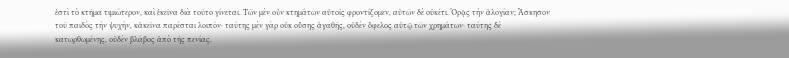ἐστὶ τὸ κτῆµα τιµιώτερον, καὶ ἐκεῖνα διὰ τοῦτο γίνεται. Τῶν µὲν οὖν κτηµάτων αὐτοῖς φροντίζοµεν, αὐτῶν δὲ οὐκέτι. Ὁρᾷς τὴν ἀλογίαν; Ἄσκησον τοῦ παιδὸς τὴν ψυχὴν, κἀκεῖνα παρέσται λοιπόν· ταύτης µὲν γὰρ οὐκ οὔσης ἀγαθῆς, οὐδὲν ὄφελος αὐτῷ τῶν χρηµάτων· ταύτης δὲ κατωρθωµένης, οὐδὲν βλάβος ἀπὸ τῆς πενίας.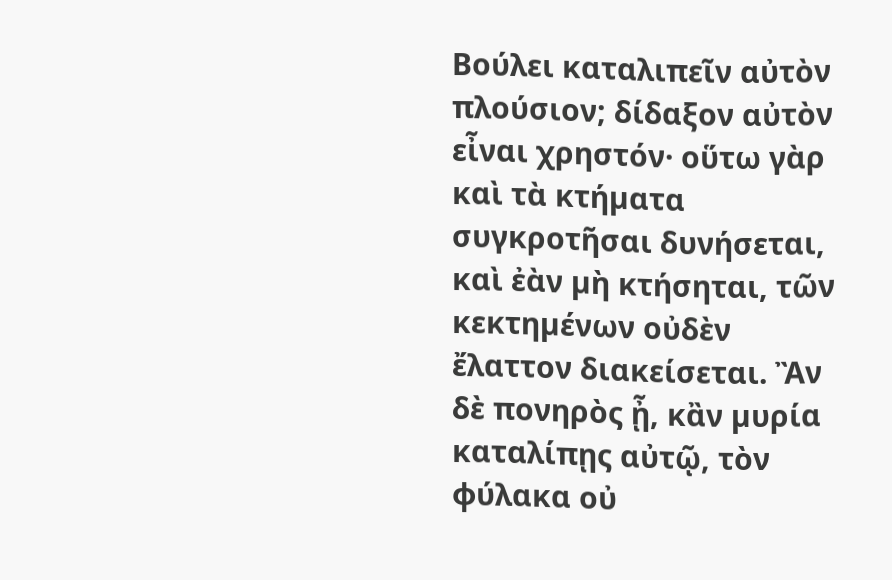Βούλει καταλιπεῖν αὐτὸν πλούσιον; δίδαξον αὐτὸν εἶναι χρηστόν· οὕτω γὰρ καὶ τὰ κτήµατα συγκροτῆσαι δυνήσεται, καὶ ἐὰν µὴ κτήσηται, τῶν κεκτηµένων οὐδὲν ἔλαττον διακείσεται. Ἂν δὲ πονηρὸς ᾖ, κἂν µυρία καταλίπῃς αὐτῷ, τὸν φύλακα οὐ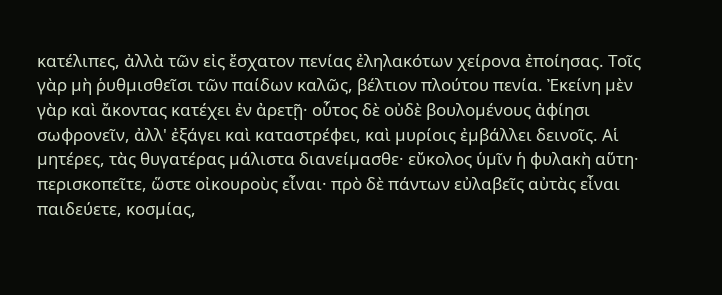κατέλιπες, ἀλλὰ τῶν εἰς ἔσχατον πενίας ἐληλακότων χείρονα ἐποίησας. Τοῖς γὰρ µὴ ῥυθµισθεῖσι τῶν παίδων καλῶς, βέλτιον πλούτου πενία. Ἐκείνη µὲν γὰρ καὶ ἄκοντας κατέχει ἐν ἀρετῇ· οὗτος δὲ οὐδὲ βουλοµένους ἀφίησι σωφρονεῖν, ἀλλ' ἐξάγει καὶ καταστρέφει, καὶ µυρίοις ἐµβάλλει δεινοῖς. Αἱ µητέρες, τὰς θυγατέρας µάλιστα διανείµασθε· εὔκολος ὑµῖν ἡ φυλακὴ αὕτη· περισκοπεῖτε, ὥστε οἰκουροὺς εἶναι· πρὸ δὲ πάντων εὐλαβεῖς αὐτὰς εἶναι παιδεύετε, κοσµίας,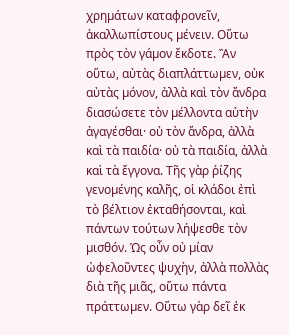χρηµάτων καταφρονεῖν, ἀκαλλωπίστους µένειν. Οὕτω πρὸς τὸν γάµον ἔκδοτε. Ἂν οὕτω, αὐτὰς διαπλάττωµεν, οὐκ αὐτὰς µόνον, ἀλλὰ καὶ τὸν ἄνδρα διασώσετε τὸν µέλλοντα αὐτὴν ἀγαγέσθαι· οὐ τὸν ἄνδρα, ἀλλὰ καὶ τὰ παιδία· οὐ τὰ παιδία, ἀλλὰ καὶ τὰ ἔγγονα. Τῆς γὰρ ῥίζης γενοµένης καλῆς, οἱ κλάδοι ἐπὶ τὸ βέλτιον ἐκταθήσονται, καὶ πάντων τούτων λήψεσθε τὸν µισθόν. Ὡς οὖν οὐ µίαν ὠφελοῦντες ψυχὴν, ἀλλὰ πολλὰς διὰ τῆς µιᾶς, οὕτω πάντα πράττωµεν. Οὕτω γὰρ δεῖ ἐκ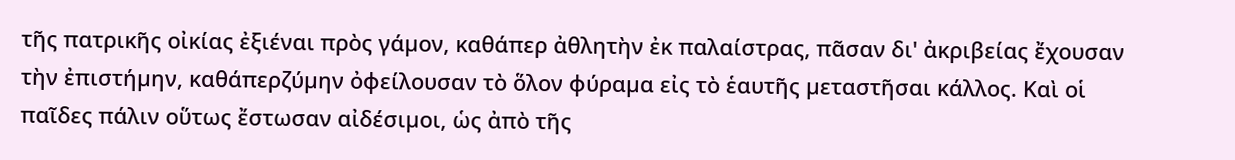τῆς πατρικῆς οἰκίας ἐξιέναι πρὸς γάµον, καθάπερ ἀθλητὴν ἐκ παλαίστρας, πᾶσαν δι' ἀκριβείας ἔχουσαν τὴν ἐπιστήµην, καθάπερζύµην ὀφείλουσαν τὸ ὅλον φύραµα εἰς τὸ ἑαυτῆς µεταστῆσαι κάλλος. Καὶ οἱ παῖδες πάλιν οὕτως ἔστωσαν αἰδέσιµοι, ὡς ἀπὸ τῆς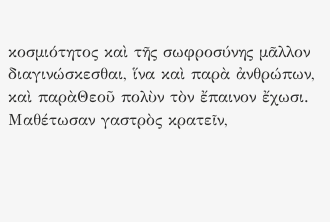κοσµιότητος καὶ τῆς σωφροσύνης µᾶλλον διαγινώσκεσθαι, ἵνα καὶ παρὰ ἀνθρώπων, καὶ παρὰΘεοῦ πολὺν τὸν ἔπαινον ἔχωσι. Μαθέτωσαν γαστρὸς κρατεῖν,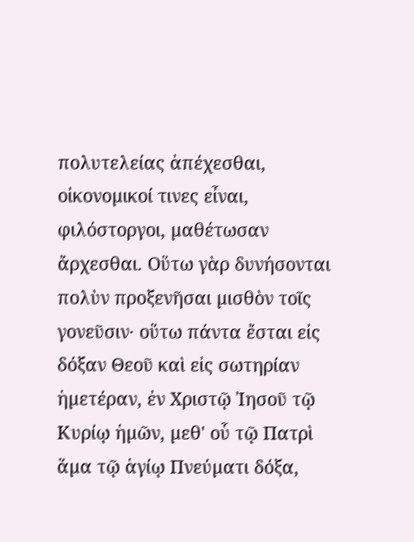πολυτελείας ἀπέχεσθαι, οἰκονοµικοί τινες εἶναι, φιλόστοργοι, µαθέτωσαν ἄρχεσθαι. Οὕτω γὰρ δυνήσονται πολὺν προξενῆσαι µισθὸν τοῖς γονεῦσιν· οὕτω πάντα ἔσται εἰς δόξαν Θεοῦ καὶ εἰς σωτηρίαν ἡµετέραν, ἐν Χριστῷ Ἰησοῦ τῷ Κυρίῳ ἡµῶν, µεθ' οὗ τῷ Πατρὶ ἅµα τῷ ἁγίῳ Πνεύµατι δόξα,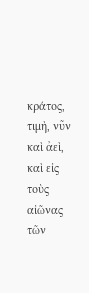κράτος, τιµὴ, νῦν καὶ ἀεὶ, καὶ εἰς τοὺς αἰῶνας τῶν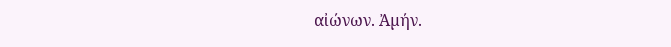αἰώνων. Ἀµήν.